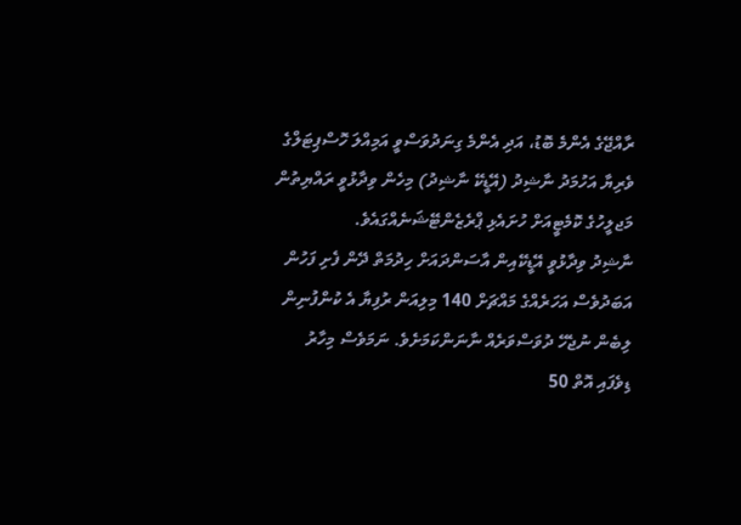ރާއްޖޭގެ އެންމެ ބޮޑު، އަދި އެންމެ ގިނަދުވަސްވީ އަމިއްލަ ހޮސްޕިޓަލްގެ ވެރިޔާ އަހުމަދު ނާޝިދު (އޭޑީކޭ ނާޝިދު) މިހެން ވިދާޅުވީ ރައްޔިތުން މަޖލީހުގެ ކޮމެޓީއަށް ހުށައެޅި ޕްރެޒެންޓޭޝަނެއްގައެވެ.
ނާޝިދު ވިދާޅުވީ އޭޑީކޭއިން އާސަންދައަށް ހިދުމަތް ދޭން ފެށި ފަހުން އަބަދުވެސް އަހަރެއްގެ މައްޗަށް 140 މިލިއަން ރުފިޔާ އެ ކުންފުނިން ލިބެން ނުޖެހޭ ދުވަސްވަރެއް ނާނަންކަމަށެވެ. ނަމަވެސް މިހާރު ޑިވެފައި އޮތް 50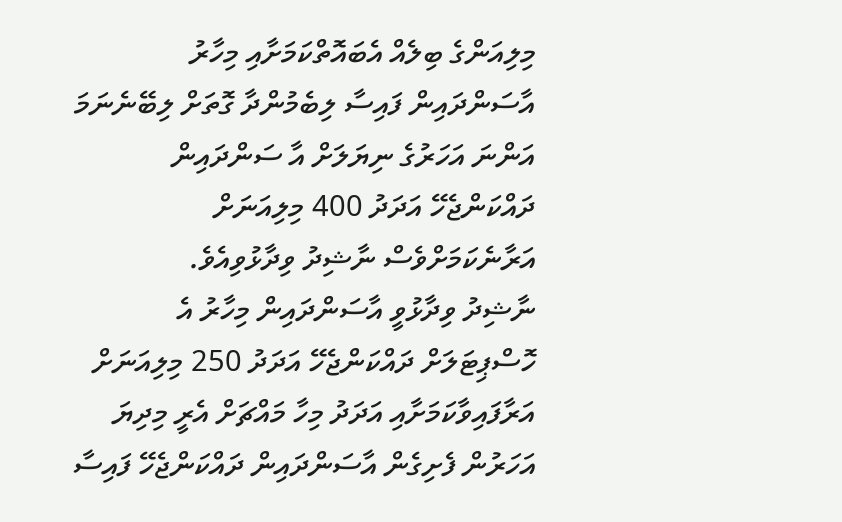މިލިއަންގެ ބިލެއް އެބައޮތްކަމަށާއި މިހާރު އާސަންދައިން ފައިސާ ލިބެމުންދާ ގޮތަށް ލިބޭނެނަމަ އަންނަ އަހަރުގެ ނިޔަލަށް އާ ސަންދައިން ދައްކަންޖެހޭ އަދަދު 400 މިލިއަނަށް އަރާނެކަމަށްވެސް ނާޝިދު ވިދާޅުވިއެވެ.
ނާޝިދު ވިދާޅުވީ އާސަންދައިން މިހާރު އެ ހޮސްޕިޓަލަށް ދައްކަންޖެހޭ އަދަދު 250 މިލިއަނަށް އަރާފައިވާކަމަށާއި އަދަދު މިހާ މައްޗަށް އެރީ މިދިޔަ އަހަރުން ފެށިގެން އާސަންދައިން ދައްކަންޖެހޭ ފައިސާ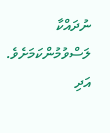ނުދައްކާ ލަސްވުމުންކަމަށެވެ. އަދި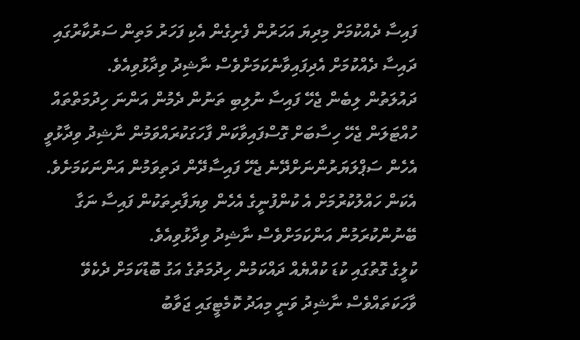ފައިސާ ދެއްކުމަށް މިދިޔަ އަހަރުން ފެށިގެން އެކި ފަހަރު މަތިން ސަރުކާރުގައި ދައިސާ ދެއްކުމަށް އެދިފައިވާނެކަމަށްވެސް ނާޝިދު ވިދާޅުވިއެވެ.
ދައުލަތުން ލިބެން ޖެހޭ ފައިސާ ނުލިބި ތަނުން ދެމުން އަންނަ ހިދުމަތްތައް ހުއްޓަލަން ޖެހޭ ހިސާބަށް ގޮސްފައިވާކަން ފާހަގަކުރައްވަމުން ނާޝިދު ވިދާޅުވީ އެހެން ސަޕްލަޔަރުންނަށްދޭނެ ޖެހޭ ފައިސާދޭން ދަތިވަމުން އަންނަކަމަށެވެ. އެކަން ހައްލުކުރުމަށް އެ ކުންފުނީގެ އެހެން ވިޔަފާރިތަކުން ފައިސާ ނަގާ ބޭނުންކުރަމުން އަންކަމަށްވެސް ނާޝިދު ވިދާޅުވިއެވެ.
ކުލީގެ ގޮތުގައި ކުޑަ ކުއްޔެއް ދައްކަމުން ހިދުމަތުގެ އަގު ބޮޑުކަމަށް ދެކެވޭ ވާހަކަތައްވެސް ނާޝިދު ވަނީ މިއަދު ކޮމެޓީގައި ޖަވާބު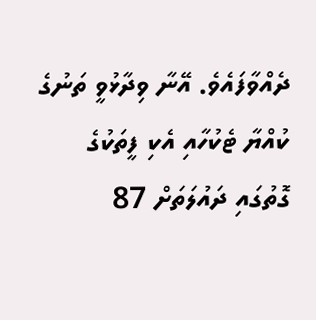ދެއްވާފައެވެ. އޭނާ ވިދާޅުވީ ތަނުގެ ކުއްޔާ ޓެކުހާއި އެކި ފީތަކުގެ ގޮތުގައި ދައުލަތަށް 87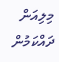މިލިއަން ދައްކަމުން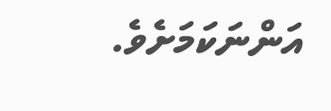އަންނަކަމަށެވެ.